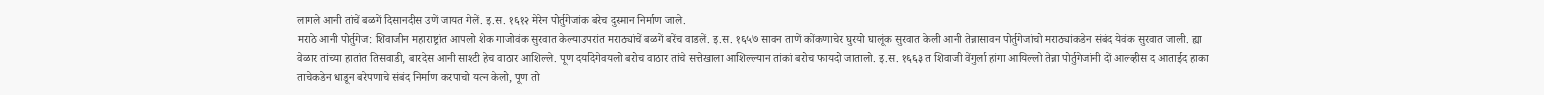लागले आनी तांचें बळगें दिसानदीस उणें जायत गेलें. इ.स. १६१२ मेरेन पोर्तुगेजांक बरेच दुस्मान निर्माण जाले.
मराठे आनी पोर्तुगेज: शिवाजीन महाराष्ट्रांत आपलो शेक गाजोवंक सुरवात केल्याउपरांत मराठ्यांचें बळगें बरेंच वाडलें. इ.स. १६५७ सावन ताणें कोंकणाचेर घुरयो घालूंक सुरवात केली आनी तेन्नासावन पोर्तुगेजांचो मराठ्यांकडेन संबंद येवंक सुरवात जाली. ह्या वेळार तांच्या हातांत तिसवाडी, बारदेस आनी साश्टी हेच वाठार आशिल्ले. पूण दर्यादेगेवयलो बरोच वाठार तांचे सत्तेखाला आशिल्ल्यान तांकां बरोच फायदो जातालो. इ.स. १६६३ त शिवाजी वेंगुर्ला हांगा आयिल्लो तेन्ना पोर्तुगेजांनी दों आल्व्हीस द आताईद हाका ताचेकडेन धाडून बरेपणाचे संबंद निर्माण करपाचो यत्न केलो, पूण तो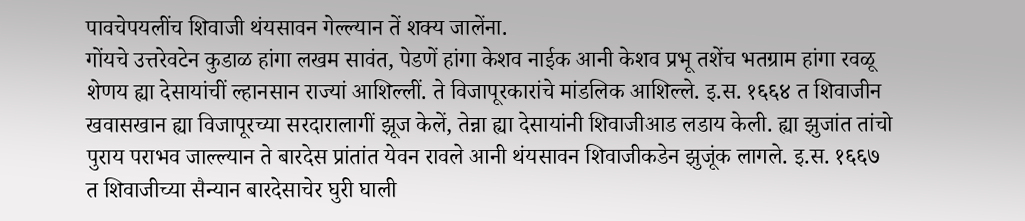पावचेपयलींच शिवाजी थंयसावन गेल्ल्यान तें शक्य जालेंना.
गोंयचे उत्तरेवटेन कुडाळ हांगा लखम सावंत, पेडणें हांगा केशव नाईक आनी केशव प्रभू तशेंच भतग्राम हांगा रवळू शेणय ह्या देसायांचीं ल्हानसान राज्यां आशिल्लीं. ते विजापूरकारांचे मांडलिक आशिल्ले. इ.स. १६६४ त शिवाजीन खवासखान ह्या विजापूरच्या सरदारालागीं झूज केलें, तेन्ना ह्या देसायांनी शिवाजीआड लडाय केली. ह्या झुजांत तांचो पुराय पराभव जाल्ल्यान ते बारदेस प्रांतांत येवन रावले आनी थंयसावन शिवाजीकडेन झुजूंक लागले. इ.स. १६६७ त शिवाजीच्या सैन्यान बारदेसाचेर घुरी घाली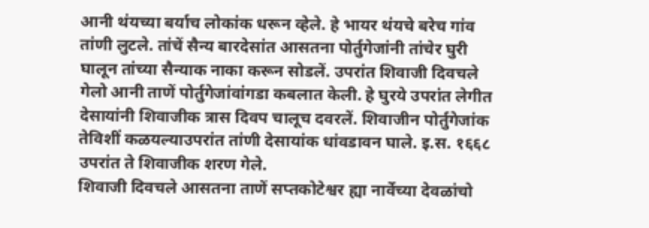आनी थंयच्या बर्याच लोकांक धरून व्हेले. हे भायर थंयचे बरेच गांव तांणी लुटले. तांचें सैन्य बारदेसांत आसतना पोर्तुगेजांनी तांचेर घुरी घालून तांच्या सैन्याक नाका करून सोडलें. उपरांत शिवाजी दिवचले गेलो आनी ताणें पोर्तुगेजांवांगडा कबलात केली. हे घुरये उपरांत लेगीत देसायांनी शिवाजीक त्रास दिवप चालूच दवरलें. शिवाजीन पोर्तुगेजांक तेविशीं कळयल्याउपरांत तांणी देसायांक धांवडावन घाले. इ.स. १६६८ उपरांत ते शिवाजीक शरण गेले.
शिवाजी दिवचले आसतना ताणें सप्तकोटेश्वर ह्या नार्वेच्या देवळांचो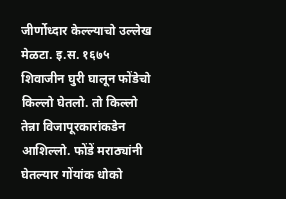जीर्णोध्दार केल्ल्याचो उल्लेख मेळटा. इ.स. १६७५ शिवाजीन घुरी घालून फोंडेचो किल्लो घेतलो. तो किल्लो तेन्ना विजापूरकारांकडेन आशिल्लो. फोंडें मराठ्यांनी घेतल्यार गोंयांक धोको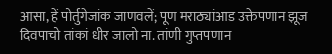आसा, हें पोर्तुगेजांक जाणवलें; पूण मराठ्यांआड उक्तेपणान झूज दिवपाचो तांकां धीर जालो ना. तांणी गुप्तपणान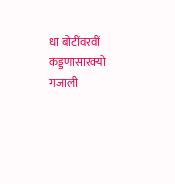धा बोटींवरवीं कड्डणासारक्यो गजाली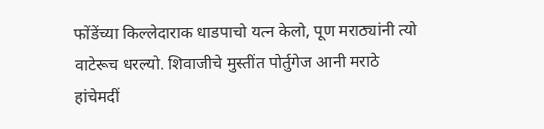फोंडेंच्या किल्लेदाराक धाडपाचो यत्न केलो, पूण मराठ्यांनी त्यो वाटेरूच धरल्यो. शिवाजीचे मुस्तींत पोर्तुगेज आनी मराठे हांचेमदीं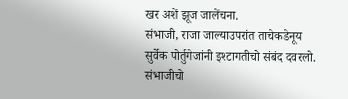खर अशें झूज जालेंचना.
संभाजी, राजा जाल्याउपरांत ताचेकडेनूय सुर्वेक पोर्तुगेजांनी इश्टागतीचो संबंद दवरलो. संभाजीचो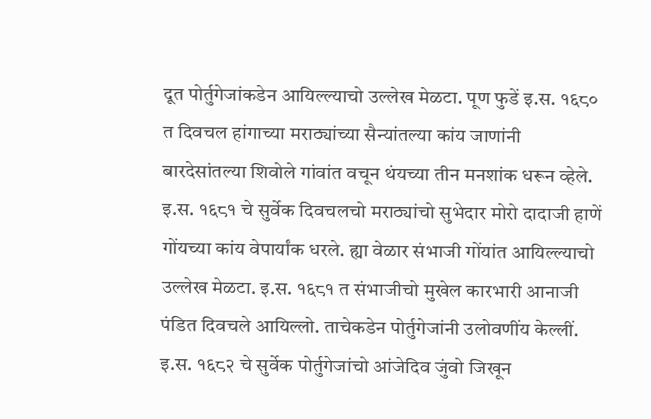दूत पोर्तुगेजांकडेन आयिल्ल्याचो उल्लेख मेळटा. पूण फुडें इ.स. १६८० त दिवचल हांगाच्या मराठ्यांच्या सैन्यांतल्या कांय जाणांनी बारदेसांतल्या शिवोले गांवांत वचून थंयच्या तीन मनशांक धरून व्हेले. इ.स. १६८१ चे सुर्वेक दिवचलचो मराठ्यांचो सुभेदार मोरो दादाजी हाणें गोंयच्या कांय वेपार्यांक धरले. ह्या वेळार संभाजी गोंयांत आयिल्ल्याचो उल्लेख मेळटा. इ.स. १६८१ त संभाजीचो मुखेल कारभारी आनाजी पंडित दिवचले आयिल्लो. ताचेकडेन पोर्तुगेजांनी उलोवणींय केल्लीं. इ.स. १६८२ चे सुर्वेक पोर्तुगेजांचो आंजेदिव जुंवो जिखून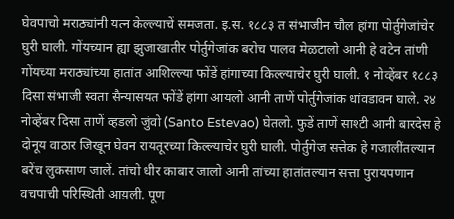घेवपाचो मराठ्यांनी यत्न केल्ल्याचें समजता. इ.स. १८८३ त संभाजीन चौल हांगा पोर्तुगेजांचेर घुरी घाली. गोंयच्यान ह्या झुजाखातीर पोर्तुगेजांक बरोच पालव मेळटालो आनी हे वटेन तांणी गोंयच्या मराठ्यांच्या हातांत आशिल्ल्या फोंडें हांगाच्या किल्ल्याचेर घुरी घाली. १ नोव्हेंबर १८८३ दिसा संभाजी स्वता सैन्यासयत फोंडें हांगा आयलो आनी ताणें पोर्तुगेजांक धांवडावन घाले. २४ नोव्हेंबर दिसा ताणें व्हडलो जुंवो (Santo Estevao) घेतलो. फुडें ताणें साश्टी आनी बारदेस हे दोनूय वाठार जिखून घेवन रायतूरच्या किल्ल्याचेर घुरी घाली. पोर्तुगेज सत्तेक हे गजालींतल्यान बरेंच लुकसाण जालें. तांचो धीर काबार जालो आनी तांच्या हातांतल्यान सत्ता पुरायपणान वचपाची परिस्थिती आय़ली. पूण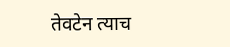तेवटेन त्याच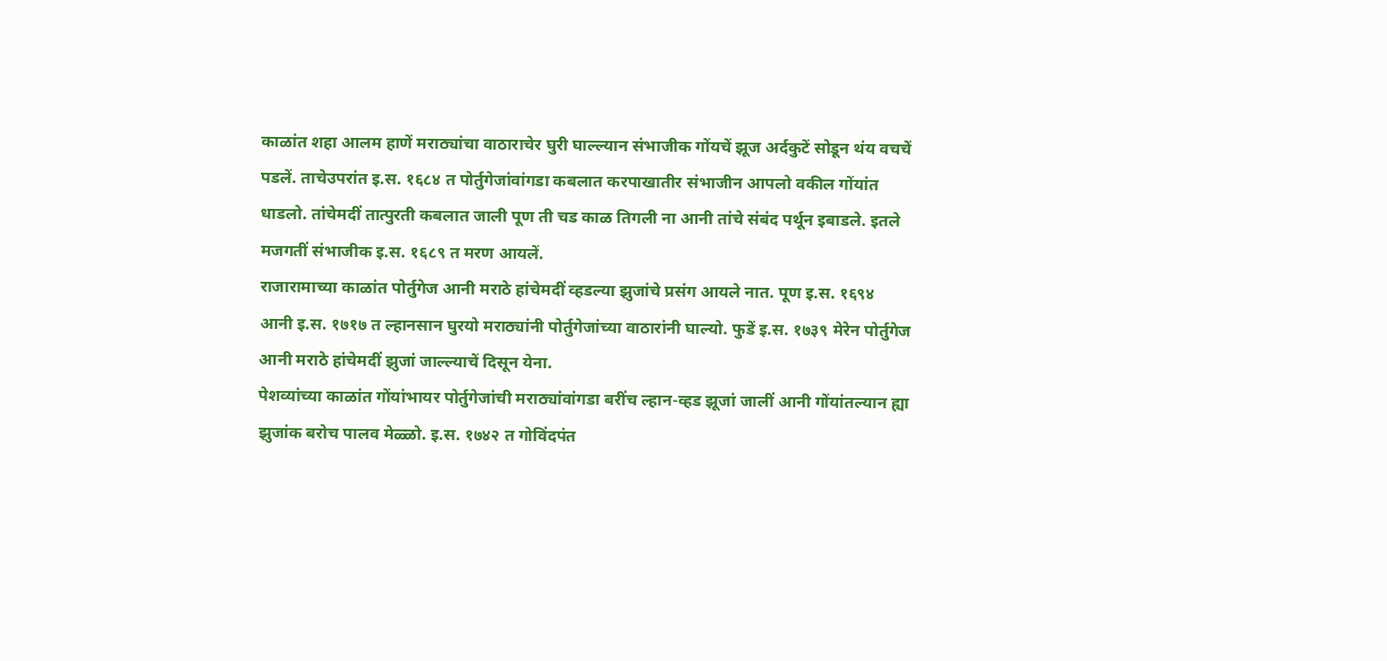काळांत शहा आलम हाणें मराठ्यांचा वाठाराचेर घुरी घाल्ल्यान संभाजीक गोंयचें झूज अर्दकुटें सोडून थंय वचचें पडलें. ताचेउपरांत इ.स. १६८४ त पोर्तुगेजांवांगडा कबलात करपाखातीर संभाजीन आपलो वकील गोंयांत धाडलो. तांचेमदीं तात्पुरती कबलात जाली पूण ती चड काळ तिगली ना आनी तांचे संबंद पर्थून इबाडले. इतले मजगतीं संभाजीक इ.स. १६८९ त मरण आयलें.
राजारामाच्या काळांत पोर्तुगेज आनी मराठे हांचेमदीं व्हडल्या झुजांचे प्रसंग आयले नात. पूण इ.स. १६९४ आनी इ.स. १७१७ त ल्हानसान घुरयो मराठ्यांनी पोर्तुगेजांच्या वाठारांनी घाल्यो. फुडें इ.स. १७३९ मेरेन पोर्तुगेज आनी मराठे हांचेमदीं झुजां जाल्ल्याचें दिसून येना.
पेशव्यांच्या काळांत गोंयांभायर पोर्तुगेजांची मराठ्यांवांगडा बरींच ल्हान-व्हड झूजां जालीं आनी गोंयांतल्यान ह्या झुजांक बरोच पालव मेळ्ळो. इ.स. १७४२ त गोविंदपंत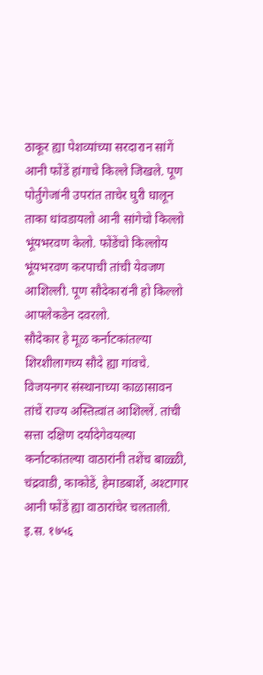ठाकूर ह्या पेशव्यांच्या सरदारान सांगें आनी फोंडें हांगाचे किल्ले जिखले. पूण पोर्तुगेजांनी उपरांत ताचेर घुरी घालून ताका धांवडायलो आनी सांगेचो किल्लो भूंयभरवण केलो. फोंडेंचो किल्लोय भूंयभरवण करपाची तांची येवजण आशिल्ली. पूण सौदेकारांनी हो किल्लो आपलेकडेन दवरलो.
सौदेकार हे मूळ कर्नाटकांतल्या शिरशीलागच्य सौदे ह्या गांवचे. विजयनगर संस्थानाच्या काळासावन तांचें राज्य अस्तित्वांत आशिल्लें. तांची सत्ता दक्षिण दर्यादेगेवयल्या कर्नाटकांतल्या वाठारांनी तशेंच बाळ्ळी, चंद्रवाडी, काकोडें, हेमाडबार्शे, अश्टागार आनी फोंडें ह्या वाठारांचेर चलताली. इ.स. १७५६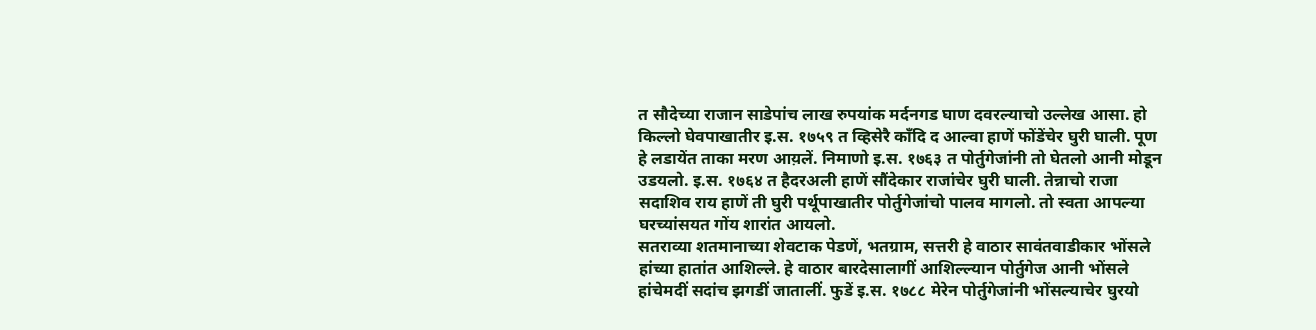त सौदेच्या राजान साडेपांच लाख रुपयांक मर्दनगड घाण दवरल्याचो उल्लेख आसा. हो किल्लो घेवपाखातीर इ.स. १७५९ त व्हिसेरै काँदि द आल्वा हाणें फोंडेंचेर घुरी घाली. पूण हे लडायेंत ताका मरण आय़लें. निमाणो इ.स. १७६३ त पोर्तुगेजांनी तो घेतलो आनी मोडून उडयलो. इ.स. १७६४ त हैदरअली हाणें सौंदेकार राजांचेर घुरी घाली. तेन्नाचो राजा सदाशिव राय हाणें ती घुरी पर्थूपाखातीर पोर्तुगेजांचो पालव मागलो. तो स्वता आपल्या घरच्यांसयत गोंय शारांत आयलो.
सतराव्या शतमानाच्या शेवटाक पेडणें, भतग्राम, सत्तरी हे वाठार सावंतवाडीकार भोंसले हांच्या हातांत आशिल्ले. हे वाठार बारदेसालागीं आशिल्ल्यान पोर्तुगेज आनी भोंसले हांचेमदीं सदांच झगडीं जातालीं. फुडें इ.स. १७८८ मेरेन पोर्तुगेजांनी भोंसल्याचेर घुरयो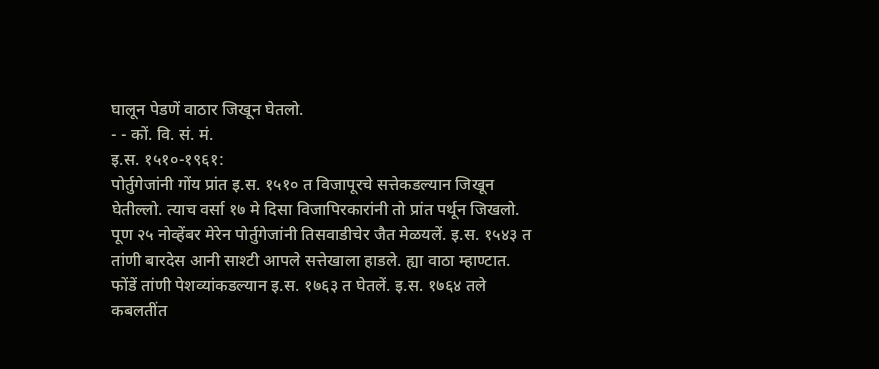घालून पेडणें वाठार जिखून घेतलो.
- - कों. वि. सं. मं.
इ.स. १५१०-१९६१:
पोर्तुगेजांनी गोंय प्रांत इ.स. १५१० त विजापूरचे सत्तेकडल्यान जिखून घेतील्लो. त्याच वर्सा १७ मे दिसा विजापिरकारांनी तो प्रांत पर्थून जिखलो. पूण २५ नोव्हेंबर मेरेन पोर्तुगेजांनी तिसवाडीचेर जैत मेळयलें. इ.स. १५४३ त तांणी बारदेस आनी साश्टी आपले सत्तेखाला हाडले. ह्या वाठा म्हाण्टात. फोंडें तांणी पेशव्यांकडल्यान इ.स. १७६३ त घेतलें. इ.स. १७६४ तले कबलतींत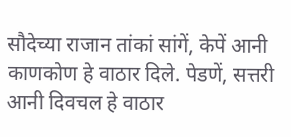सौदेच्या राजान तांकां सांगें, केपें आनी काणकोण हे वाठार दिले. पेडणें, सत्तरी आनी दिवचल हे वाठार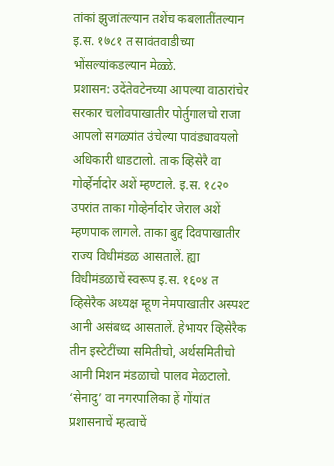तांकां झुजांतल्यान तशेंच कबलातींतल्यान इ.स. १७८१ त सावंतवाडीच्या भोंसल्यांकडल्यान मेळ्ळे.
प्रशासन: उदेंतेवटेनच्या आपल्या वाठारांचेर सरकार चलोवपाखातीर पोर्तुगालचो राजा आपलो सगळ्यांत उंचेल्या पावंड्यावयलो अधिकारी धाडटालो. ताक व्हिसेरै वा गोर्व्हेर्नादोर अशें म्हण्टाले. इ.स. १८२० उपरांत ताका गोव्हेर्नादोर जेराल अशें म्हणपाक लागले. ताका बुद्द दिवपाखातीर राज्य विधीमंडळ आसतालें. ह्या विधीमंडळाचें स्वरूप इ.स. १६०४ त व्हिसेरैक अध्यक्ष म्हूण नेमपाखातीर अस्पश्ट आनी असंबध्द आसतालें. हेभायर व्हिसेरैक तीन इस्टेटींच्या समितीचो, अर्थसमितीचो आनी मिशन मंडळाचो पालव मेळटालो.
‘सेनादु’ वा नगरपालिका हें गोंयांत प्रशासनाचें म्हत्वाचें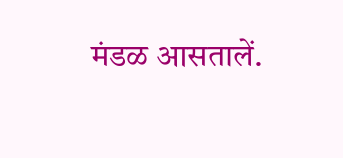मंडळ आसतालें.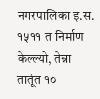नगरपालिका इ.स. १५११ त निर्माण केल्ल्यो, तेन्ना तातूंत १०